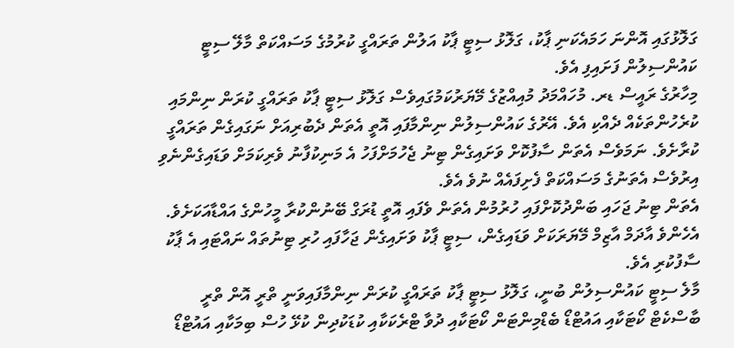ގަލޮޅުގައި އޮންނަ ހަމައެކަނި ޕާކު، ގަލޮޅު ސިޓީ ޕާކު އަލުން ތަރައްގީ ކުރުމުގެ މަސައްކަތް މާލޭ ސިޓީ ކައުންސިލުން ފަށައިފި އެވެ.
މިހާރުގެ ރައީސް ޑރ. މުހައްމަދު މުއިއްޒުގެ މޭޔަރުކަމުގައިވެސް ގަލޮޅު ސިޓީ ޕާކު ތަރައްގީ ކުރަން ނިންމައި ކުރެހުންތަކެއް ދެއްކި އެވެ. އޭރުގެ ކައުންސިލުން ނިންމާފައި އޮތީ އެތަން ދެބުރިއަށް ނަގައިގެން ތަރައްގީ ކުރާށެވެ. ނަމަވެސް އެތަން ސާފުކޮށް ވަށައިގެން ޓިނު ޖެހުމަށްފަހު އެ މަނިކުފާނު ވެރިކަމަށް ވަޑައިގެންނެވި އިރުވެސް އެތަނުގެ މަސައްކަތް ފެށިފައެއް ނުވެ އެވެ.
އެތަން ޓިނު ޖަހައި ބަންދުކޮށްފައި ހުރުމުން އެތަން ވެފައި އޮތީ ޑުރަގް ބޭނުންކުރާ މީހުންގެ އައްޑާއަކަށެވެ. އެހެންވެ އާދަމް އާޒިމް މޭޔަރަކަށް ވަޑައިގެން، ސިޓީ ޕާކު ވަށައިގެން ޖަހާފައި ހުރި ޓިނުތައް ނައްޓައި އެ ޕާކު ސާފުކުރި އެވެ.
މާލެ ސިޓީ ކައުންސިލުން ބުނީ، ގަލޮޅު ސިޓީ ޕާކު ތަރައްގީ ކުރަން ނިންމާފައިވަނީ ތްރީ އޮން ތްރީ ބާސްކެޓް ކޯޓަކާއި އައުޓްޑޯ ބެޑްމިންޓަން ކޯޓަކާއި ދުވާ ޓްރެކަކާއި ކުޑަކުދިން ކުޅޭ ހުސް ބިމަކާއި އައުޓްޑޯ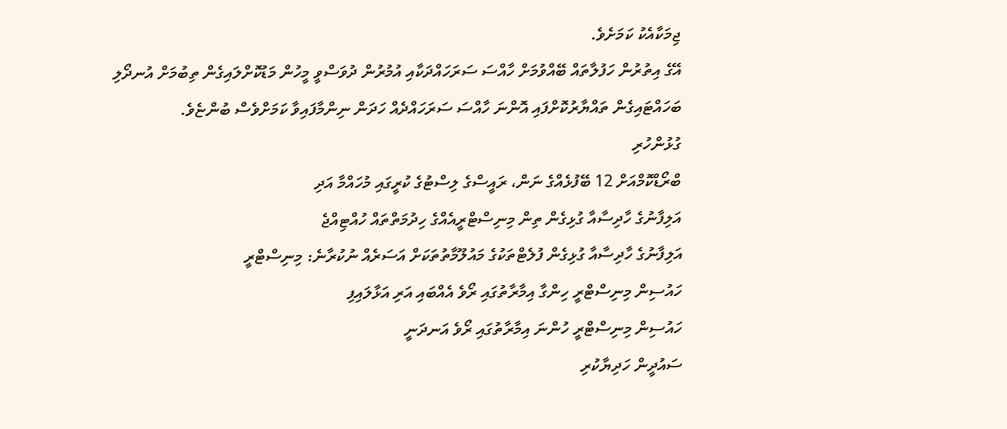ޖިމަކާއެކު ކަމަށެވެ.
އޭގެ އިތުރުން ހަފުލާތައް ބޭއްވުމަށް ހާއްސަ ސަރަހައްދަކާއި އުމުރުން ދުވަސްވީ މީހުން މަޑުކޮށްލައިގެން ތިބުމަށް އުނދޯލި ބަހައްޓައިގެން ތައްޔާރުކޮށްފައި އޮންނަ ހާއްސަ ސަރަހައްދެއް ހަދަން ނިންމާފައިވާ ކަމަށްވެސް ބުންޏެވެ.
ގުޅުންހުރި
ބްރޯޑްކޮމްއަށް 12 ބޭފުޅެއްގެ ނަން، ރައީސްގެ ލިސްޓުގެ ކުރީގައި މުހައްމާ އަދި
އަލިފާނުގެ ހާދިސާއާ ގުޅިގެން ތިން މިނިސްޓްރީއެއްގެ ހިދުމަތްތައް ހުއްޓިއްޖެ
އަލިފާނުގެ ހާދިސާއާ ގުޅިގެން ފުލެޓްތަކުގެ މައުލޫމާތުތަކަށް އަސަރެއް ނުކުރާނެ: މިނިސްޓްރީ
ހައުސިން މިނިސްޓްރީ ހިންގާ އިމާރާތުގައި ރޯވެ އެއްބައި އަރި އަޅާލައިފި
ހައުސިން މިނިސްޓްރީ ހުންނަ އިމާރާތުގައި ރޯވެ އަނދަނީ
ސައުދީން ހަދިޔާކުރި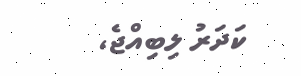ކަދަރު ލިބިއްޖެ،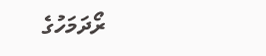ރޯދަމަހުގެ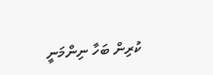ކުރިން ބަހާ ނިންމަނީ